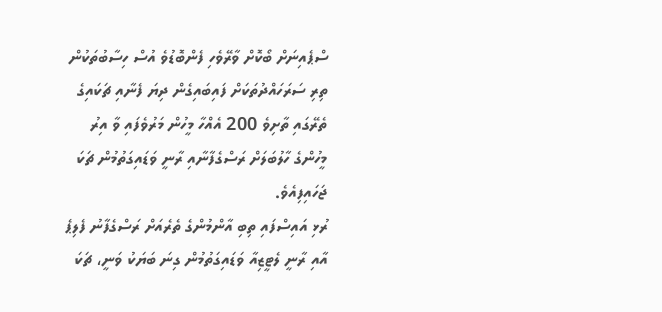ސްޕެއިނަށް ބޯކޮށް ވާރޭވެހި ފެންބޮޑުވެ އުސް ހިސާބުތަކުން ތިރި ސަރަހައްދުތަކަށް ފައިބައިގެން ދިޔަ ފެނާއި ޗަކައިގެ ތެރޭގައި ތާށިވެ 200 އެއްހާ މީހުން މަރުވެފައި ވާ އިރު މީހުންގެ ހާލުބަލަށް ރަސްގެފާނާއި ރާނީ ވަޑައިގަތުމުން ޗަކަ ޖަހައިފިއެވެ.
ރުޅި އައިސްފައި ތިބި އާންމުންގެ ތެރެއަށް ރަސްގެފާނު ފެލިޕެ އާއި ރާނީ ލެޓީޒިއާ ވަޑައިގަތުމުން ގިނަ ބަޔަކު ވަނީ، ޗަކަ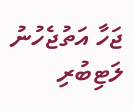ޖަހާ އަތުޖެހުނު ލަޓިބުރި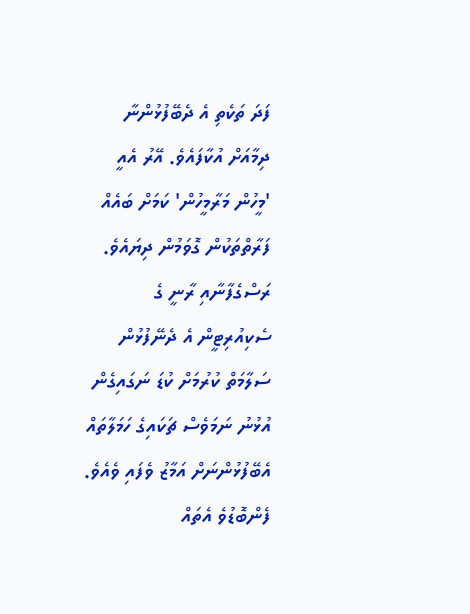ފަދަ ތަކެތި އެ ދެބޭފުޅުންނާ ދިމާއަށް އުކާފައެވެ. އޭރު އެއީ 'މީހުން މަރާމީހުން' ކަމަށް ބައެއް ފަރާތްތަކުން ގޮވަމުން ދިޔައެވެ.
ރަސްގެފާނާއި ރާނީ ގެ ސެކިއުރިޓީން އެ ދެނޭފުޅުން ސަލާމަތް ކުރުމަށް ކުޑަ ނަގައިގެން އުޅުނު ނަމަވެސް ޗަކައިގެ ހަމަލާތައް އެބޭފުޅުންނަށް އަމާޒު ވެފައި ވެއެވެ.
ފެންބޮޑުވެ އެތައް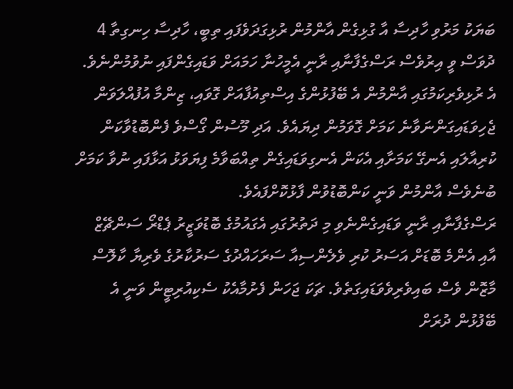ބަޔަކު މަރުވި ހާދިސާ އާ ގުޅިގެން އާންމުން ރުޅިގަދަވެފައި ތިބީ، ހާދިސާ ހިނގިތާ 4 ދުވަސް ވީ އިރުވެސް ރަސްގެފާނާއި ރާނީ އެމީހުނާ ހަމައަށް ވަޑައިގެންފައި ނުވުމުންނެވެ. އެ ރުޅިވެރިކަމުގައި އާންމުން އެ ބޭފުޅުންގެ އިސްތިއުފާއަށް ގޮވައި، ޒިންމާ އުފުއްލަވަން ޖެހިވަޑައިގަންނަވާނެ ކަމަށް ގޮވަމުން ދިޔައެވެ. އަދި މޫސުން ގޯސްވެ ފެންބޮޑުވާކަން ކުރިއާލައި އެނގޭ ކަމަށާއި އެކަން އެނގިވަޑައިގެން ތިއްބަވާމެ ފިޔަވަޅު އަޅާފައި ނުވާ ކަމަށް ބުނެވެސް އާންމުން ވަނީ ކަންބޮޑުވުން ފާޅުކޮށްފައެވެ.
ރަސްގެފާނާއި ރާނީ ވަޑައިގެންނެވި މި ދަތުރުގައި އެގައުމުގެ ބޮޑުވަޒީރު ޕެޑްރޯ ސަންޗޭޒް އާއި އެންމެ ބޮޑަށް އަސަރު ކުރި ވެލެންސިއާ ސަރަހައްދުގެ ސަރުކާރުގެ ވެރިޔާ ކާލޮސް މާޒޮން ވެސް ބައިވެރިވެވަޑައިގަތެވެ. ޗަކަ ޖަހަން ފެށުމާއެކު ސެކިއުރިޓީން ވަނީ އެ ބޭފުޅުން ދުރަށް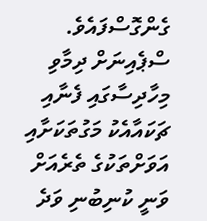ގެންގޮސްފައެވެ.
ސްޕެއިނަށް ދިމާވި މިހާދިސާގައި ފެނާއި ޗަކައާއެކު މަގުތަކަށާއި އަވަށްތަކުގެ ތެރެއަށް ވަނީ ކުނިބުނި ވަދެ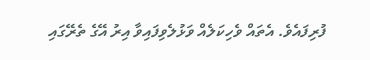ފުރިފައެވެ. އެތައް ވެހިކަލެއް ވަޅުލެވިފައިވާ އިރު އޭގެ ތެރޭގައި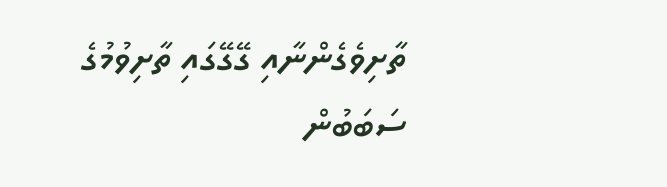ތާށިވެގެންނާއި ގޭގޭގައި ތާށިވުމުގެ ސަބަބުން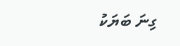ގިނަ ބަޔަކު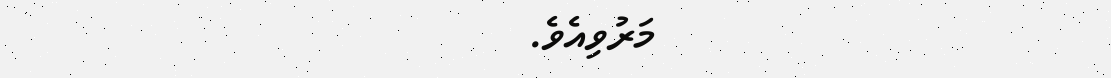މަރުވިއެވެ.